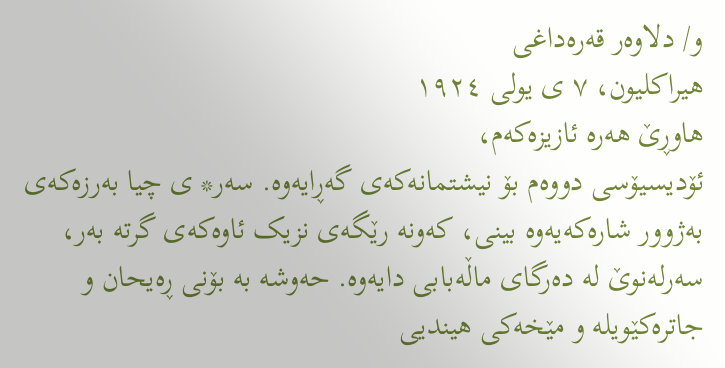و/ دلاوەر قەرەداغی
هیراکلیون، ٧ ی یولی ١٩٢٤
هاوڕێ هەرە ئازیزەکەم،
ئۆدیسیۆسی دووەم بۆ نیشتمانەکەی گەڕایەوە. سەر* ی چیا بەرزەکەی بەژوور شارەکەیەوە بینی، کەونە رێگەی نزیک ئاوەکەی گرتە بەر، سەرلەنوێ لە دەرگای ماڵەبابی دایەوە. حەوشە بە بۆنی ڕەیحان و جاترەکێویلە و مێخەکی هیندیی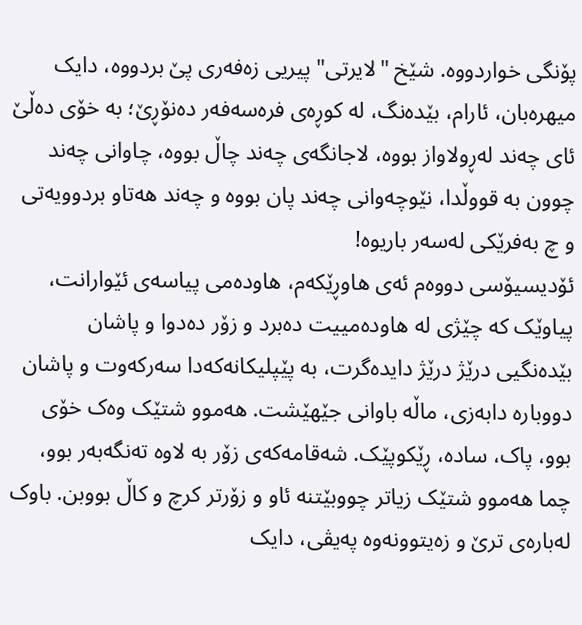پۆنگی خواردووە. شێخ "لایرتی" پیریی زەفەری پێ بردووە، دایک میهرەبان، ئارام، بێدەنگ، لە کوڕەی فرەسەفەر دەنۆڕێ؛ بە خۆی دەڵێ ئای چەند لەڕولاواز بووە، لاجانگەی چەند چاڵ بووە، چاوانی چەند چوون بە قووڵدا، نێوچەوانی چەند پان بووە و چەند هەتاو بردوویەتی و چ بەفرێکی لەسەر باریوە!
ئۆدیسیۆسی دووەم ئەی هاوڕێکەم، هاودەمی پیاسەی ئێوارانت، پیاوێک کە چێژی لە هاودەمییت دەبرد و زۆر دەدوا و پاشان بێدەنگیی درێژ درێژ دایدەگرت، بە پێپلیکانەکەدا سەرکەوت و پاشان دووبارە دابەزی، ماڵە باوانی جێهێشت. هەموو شتێک وەک خۆی بوو، پاک، سادە، ڕێکوپێک. شەقامەکەی زۆر بە لاوە تەنگەبەر بوو، چما هەموو شتێک زیاتر چووبێتنە ئاو و زۆرتر کرچ و کاڵ بووبن. باوک لەبارەی ترێ و زەیتوونەوە پەیڤی، دایک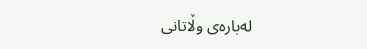لەبارەی وڵاتانی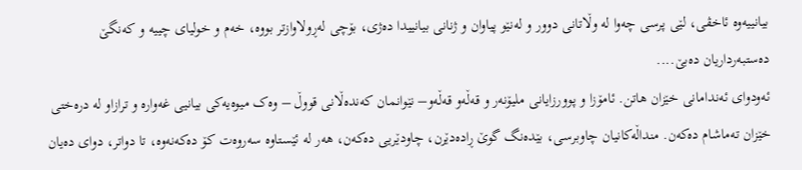بیانییەوە ئاخڤی، لێی پرسی چەوا لە وڵاتانی دوور و لەنێو پیاوان و ژنانی بیانییدا دەژی، بۆچی لەڕولاوازتر بووە، خەم و خولیای چییە و کەنگێ دەستبەرداریان دەبێ....
ئەودوای ئەندامانی خێزان هاتن. ئامۆزا و پوورزایانی ملیۆنەر و قەڵەو قەڵەو– نێوانمان کەندەڵانی قووڵ – وەک میوەیەکی بیانیی غەوارە و ترازاو لە درەختی خێزان تەماشام دەکەن. منداڵەکانیان چاوبرسی، بێدەنگ گوێ ڕادەدێرن، چاودێریی دەکەن، هەر لە ئێستاوە سەروەت کۆ دەکەنەوە، تا دواتر، دوای دەیان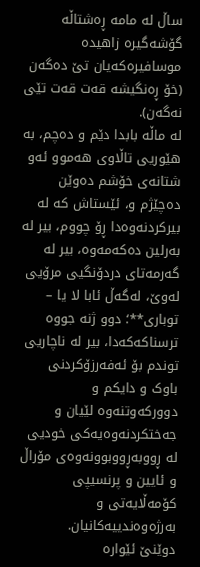ساڵ لە مامە ڕەشتاڵە گۆشەگیرە زاهیدە موسافیرەکەیان تێ دەگەن (خۆ ڕەنگیشە قەت قەت تێی نەگەن).
لە ماڵە بابدا دێم و دەچم، بە هێوریی تاڵاوی هەموو ئەو شتانەی خۆشم دەوێن دەچێژم و، ئێستاش کە لە بیرکردنەوەدا ڕۆ چووم، بیر لە بەرلین دەکەمەوە، بیر لە گەرمەتای دردۆنگیی مرۆیی لەوێ، لەگەڵ ئابا لا یا – توباری**؛ دوو ژنە جووە ترسناکەکەدا، بیر لە ناچاریی توندم بۆ ئەفەرزۆکردنی باوک و دایکم و دوورکەوتنەوە لێیان و جەختکردنەوەیەکی خودیی لە ڕووبەڕووبوونەوەی مۆراڵ و ئایین و پرنسیپی کۆمەڵایەتی و بەرژەوەندییەکانیان.
دوێنێ ئێوارە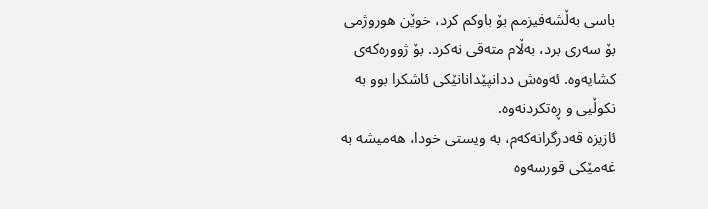باسی بەڵشەفیزمم بۆ باوکم کرد، خوێن هوروژمی بۆ سەری برد، بەڵام متەقی نەکرد. بۆ ژوورەکەی کشایەوە. ئەوەش ددانپێدانانێکی ئاشکرا بوو بە نکوڵیی و ڕەتکردنەوە.
ئازیزە قەدرگرانەکەم، بە ویستی خودا، هەمیشە بە غەمێکی قورسەوە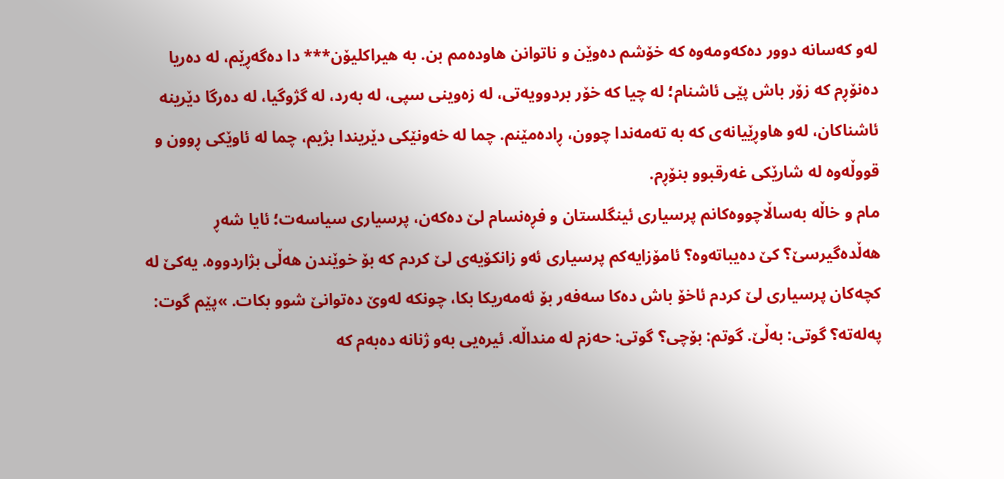لەو کەسانە دوور دەکەومەوە کە خۆشم دەوێن و ناتوانن هاودەمم بن. بە هیراکلیۆن*** دا دەگەڕێم، لە دەریا دەنۆڕم کە زۆر باش پێی ئاشنام؛ لە چیا کە خۆر بردوویەتی، لە زەوینی سپی، لە بەرد، لە گژوگیا، لە دەرگا دێرینە ئاشناکان، لەو هاوڕێیانەی کە بە تەمەندا چوون، ڕادەمێنم. چما لە خەونێکی دێریندا بژیم، چما لە ئاوێکی ڕوون و قووڵەوە لە شارێکی غەرقبوو بنۆڕم.
مام و خاڵە بەساڵاچووەکانم پرسیاری ئینگلستان و فڕەنسام لێ دەکەن، پرسیاری سیاسەت؛ ئایا شەڕ هەڵدەگیرسێ؟ کێ دەیباتەوە؟ ئامۆزایەکم پرسیاری ئەو زانکۆیەی لێ کردم کە بۆ خوێندن هەڵی بژاردووە. یەکێ لە کچەکان پرسیاری لێ کردم ئاخۆ باش دەکا سەفەر بۆ ئەمەریکا بکا، چونکە لەوێ دەتوانێ شوو بکات. »پێم گوت: پەلەتە؟ گوتی: بەڵێ. گوتم: بۆچی؟ گوتی: حەزم لە منداڵە. ئیرەیی بەو ژنانە دەبەم کە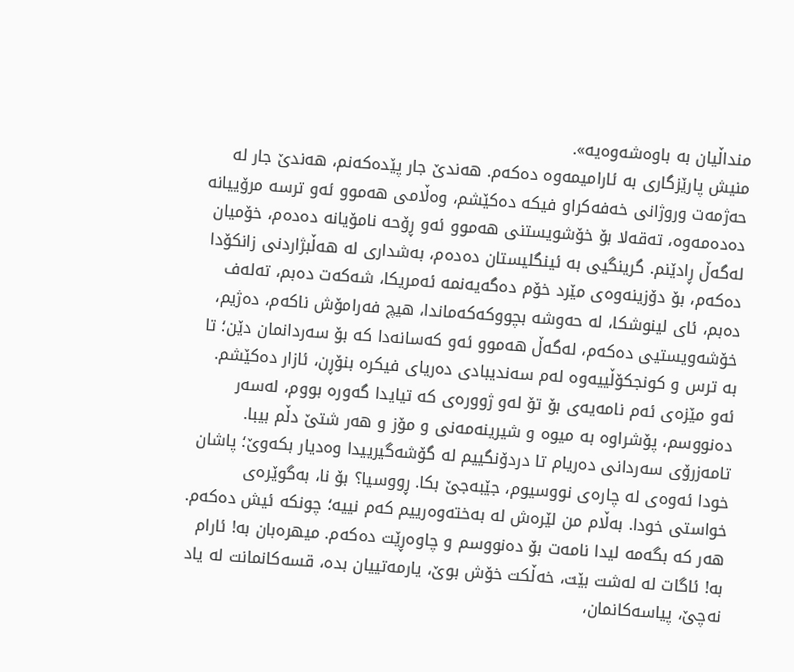منداڵیان بە باوەشەوەیە».
منیش پارێزگاری بە ئارامیمەوە دەکەم. هەندێ جار پێدەکەنم، هەندێ جار لە حەژمەت وروژانی خەفەکراو فیکە دەکێشم، وەڵامی هەموو ئەو ترسە مرۆییانە دەدەمەوە، تەقەلا بۆ خۆشویستنی هەموو ئەو ڕۆحە نامۆیانە دەدەم، خۆمیان لەگەڵ ڕادێنم. گرینگیی بە ئینگلیستان دەدەم، بەشداری لە هەڵبژاردنی زانکۆدا دەکەم، بۆ دۆزینەوەی مێرد خۆم دەگەیەنمە ئەمریکا، شەکەت دەبم، تەلەف دەبم، ئای لینوشکا، لە حەوشە بچووکەکەماندا، هیچ فەرامۆش ناکەم، دەژیم، خۆشەویستیی دەکەم، لەگەڵ هەموو ئەو کەسانەدا کە بۆ سەردانمان دێن؛ تا بە ترس و کونجکۆڵییەوە لەم سەندیبادی دەریای فیکرە بنۆڕن، ئازار دەکێشم.
ئەو مێزەی ئەم نامەیەی بۆ تۆ لەو ژوورەی کە تیایدا گەورە بووم، لەسەر دەنووسم، پۆشراوە بە میوە و شیرینەمەنی و مۆز و هەر شتێ دڵم بیبا. تامەزرۆی سەردانی دەریام تا دردۆنگییم لە گۆشەگیرییدا وەدیار بکەوێ؛ پاشان خودا ئەوەی لە چارەی نووسیوم، جێبەجێ بکا. ڕووسیا؟ بۆ نا، بەگوێرەی خواستی خودا. بەڵام من لێرەش لە بەختەوەرییم کەم نییە؛ چونکە ئیش دەکەم.
هەر کە بگەمە لیدا نامەت بۆ دەنووسم و چاوەڕێت دەکەم. میهرەبان بە! ئارام بە! ئاگات لە لەشت بێت، خەڵکت خۆش بوێ، یارمەتییان بدە، قسەکانمانت لە یاد نەچێ، پیاسەکانمان،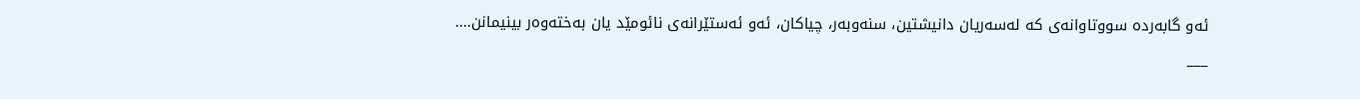ئەو گابەردە سووتاوانەی کە لەسەریان دانیشتین، سنەوبەر، چیاکان، ئەو ئەستێرانەی نائومێد یان بەختەوەر بینیمانن….
___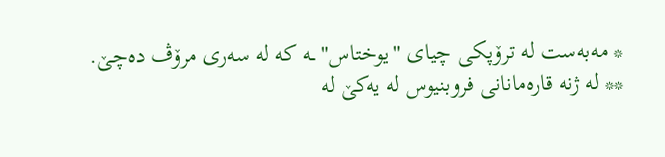* مەبەست لە ترۆپکی چیای "یوختاس" ــە کە لە سەری مرۆڤ دەچێ.
** لە ژنە قارەمانانی فروبنیوس لە یەکێ لە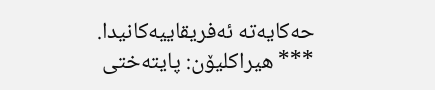حەکایەتە ئەفریقاییەکانیدا.
*** هیراکلیۆن: پایتەختی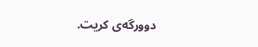دوورگەی کریت.